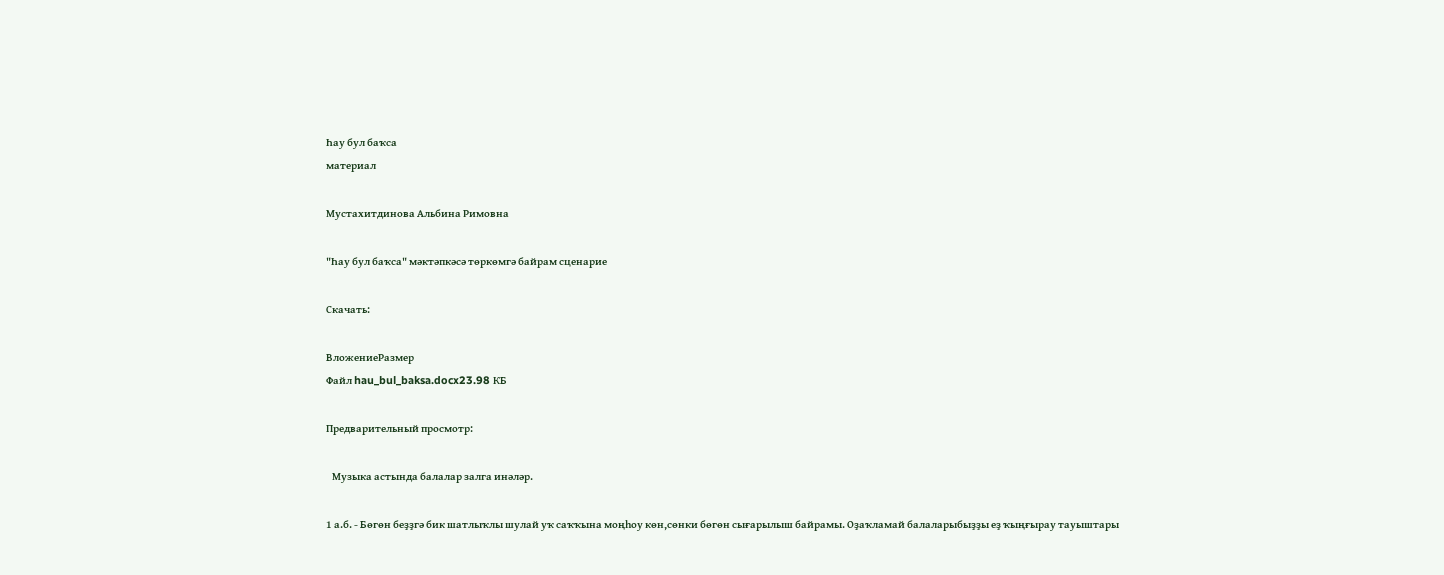Һау бул баҡса
материал

Мустахитдинова Альбина Римовна

"Һау бул баҡса" мәктәпкәсә төркөмгә байрам сценарие

Скачать:

ВложениеРазмер
Файл hau_bul_baksa.docx23.98 КБ

Предварительный просмотр:

   Музыка астында балалар залга инәләр.

1 а.б. - Бөгөн беҙҙгә бик шатлыҡлы шулай уҡ саҡҡына моңһоу көн,сөнки бөгөн сығарылыш байрамы. Оҙаҡламай балаларыбыҙҙы еҙ ҡыңғырау тауыштары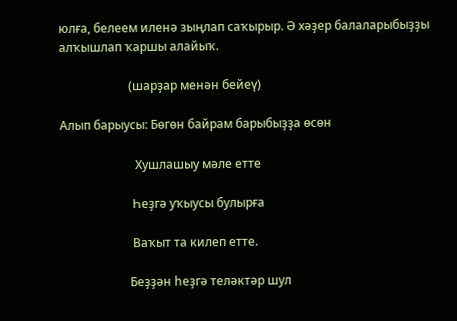юлға, белеем иленә зыңлап саҡырыр. Ә хәҙер балаларыбыҙҙы алҡышлап ҡаршы алайыҡ.

                       (шарҙар менән бейеү)

Алып барыусы: Бөгөн байрам барыбыҙҙа өсөн

                         Хушлашыу мәле етте

                        Һеҙгә уҡыусы булырға

                        Ваҡыт та килеп етте.

                       Беҙҙән һеҙгә теләктәр шул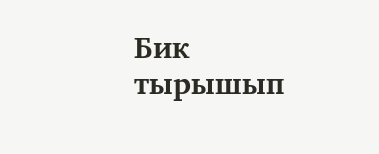Бик тырышып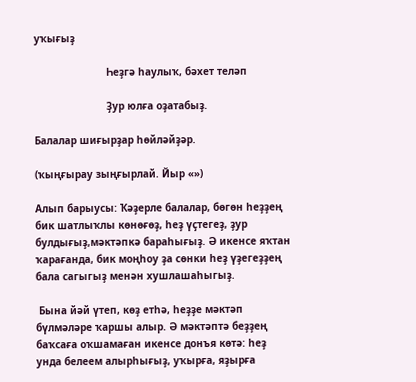уҡығыҙ

                        Һеҙгә һаулыҡ, бәхет теләп

                        Ҙур юлға оҙатабыҙ.

Балалар шиғырҙар һөйләйҙәр.

(ҡыңғырау зыңғырлай. Йыр «»)

Алып барыусы: Ҡәҙерле балалар, бөгөн һеҙҙең бик шатлыҡлы көнөғөҙ, һеҙ үҫтегеҙ, ҙур булдығыҙ,мәктәпкә бараһығыҙ. Ә икенсе яҡтан ҡарағанда, бик моңһоу ҙа сөнки һеҙ үҙегеҙҙең бала сагыгыҙ менән хушлашаһыгыҙ.

 Бына йәй үтеп, көҙ етһә, һеҙҙе мәктәп бүлмәләре ҡаршы алыр. Ә мәктәптә беҙҙең баҡсаға оҡшамаған икенсе донъя көтә: һеҙ унда белеем алырһығыҙ, уҡырға, яҙырға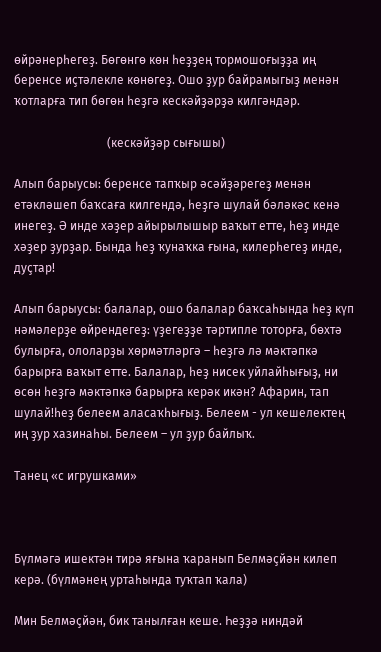өйрәнерһегеҙ. Бөгөнгө көн һеҙҙең тормошоғыҙҙа иң беренсе иҫтәлекле көнөгеҙ. Ошо ҙур байрамыгыҙ менән ҡотларға тип бөгөн һеҙгә кескәйҙәрҙә килгәндәр.

                               (кескәйҙәр сығышы)

Алып барыусы: беренсе тапҡыр әсәйҙәрегеҙ менән етәкләшеп баҡсаға килгендә, һеҙгә шулай бәләкәс кенә инегеҙ. Ә инде хәҙер айырылышыр ваҡыт етте, һеҙ инде хәҙер ҙурҙар. Бында һеҙ ҡунаҡка ғына, килерһегеҙ инде, дуҫтар!

Алып барыусы: балалар, ошо балалар баҡсаһында һеҙ күп нәмәлерҙе өйрендегеҙ: үҙегеҙҙе тәртипле тоторға, бөхтә булырға, ололарҙы хөрмәтләргә – һеҙгә лә мәктәпкә барырға ваҡыт етте. Балалар, һеҙ нисек уйлайһығыҙ, ни өсөн һеҙгә мәктәпкә барырға керәк икән? Афарин, тап шулай!һеҙ белеем аласаҡһығыҙ. Белеем - ул кешелектең иң ҙур хазинаһы. Белеем – ул ҙур байлыҡ.

Танец «с игрушками»



Бүлмәгә ишектән тирә яғына ҡаранып Белмәҫйән килеп керә. (бүлмәнең уртаһында туҡтап ҡала)

Мин Белмәҫйән, бик танылған кеше. Һеҙҙә ниндәй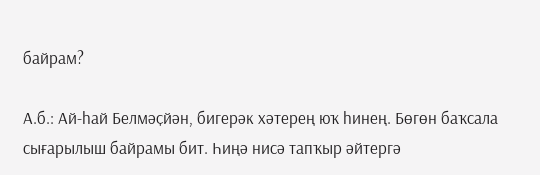байрам?

А.б.: Ай-һай Белмәҫйән, бигерәк хәтерең юҡ һинең. Бөгөн баҡсала сығарылыш байрамы бит. Һиңә нисә тапҡыр әйтергә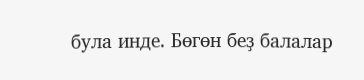була инде. Бөгөн беҙ балалар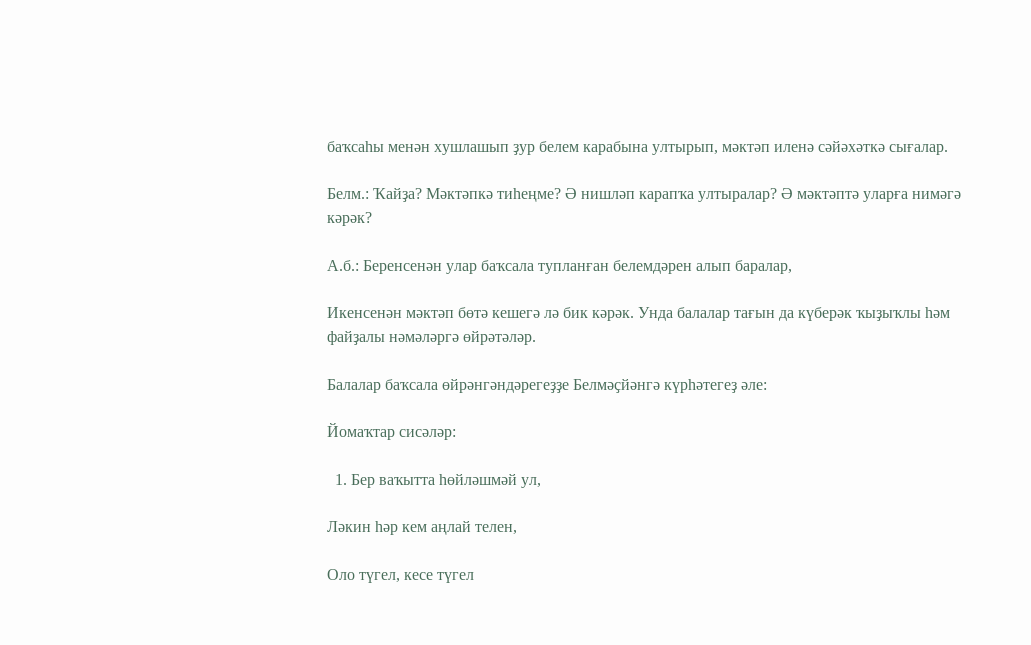баҡсаһы менән хушлашып ҙур белем карабына ултырып, мәктәп иленә сәйәхәткә сығалар.

Белм.: Ҡайҙа? Мәктәпкә тиһеңме? Ә нишләп карапҡа ултыралар? Ә мәктәптә уларға нимәгә кәрәк?

А.б.: Беренсенән улар баҡсала тупланған белемдәрен алып баралар,

Икенсенән мәктәп бөтә кешегә лә бик кәрәк. Унда балалар тағын да күберәк ҡыҙыҡлы һәм файҙалы нәмәләргә өйрәтәләр.

Балалар баҡсала өйрәнгәндәрегеҙҙе Белмәҫйәнгә күрһәтегеҙ әле:

Йомаҡтар сисәләр:

  1. Бер ваҡытта һөйләшмәй ул,

Ләкин һәр кем аңлай телен,

Оло түгел, кесе түгел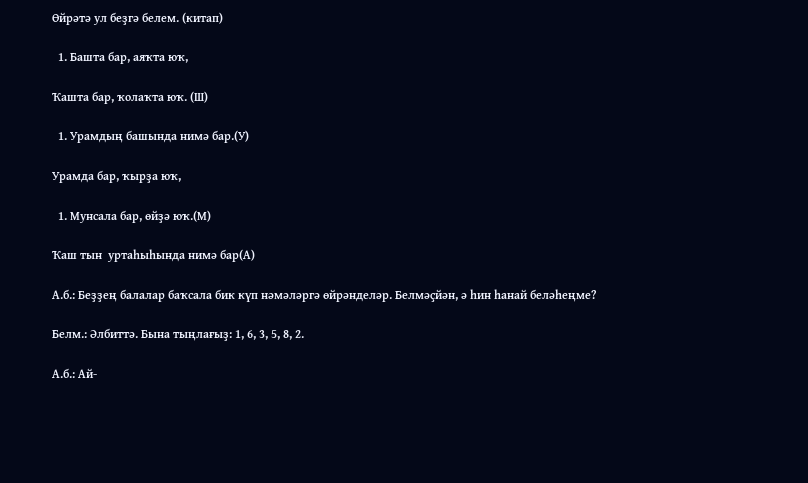Өйрәтә ул беҙгә белем. (китап)

  1. Башта бар, аяҡта юҡ,

Ҡашта бар, ҡолаҡта юҡ. (Ш)

  1. Урамдың башында нимә бар.(У)

Урамда бар, ҡырҙа юҡ,

  1. Мунсала бар, өйҙә юҡ.(М)

Ҡаш тын  уртаһыһында нимә бар(А)

А.б.: Беҙҙең балалар баҡсала бик күп нәмәләргә өйрәнделәр. Белмәҫйән, ә һин һанай беләһеңме?

Белм.: Әлбиттә. Бына тыңлағыҙ: 1, 6, 3, 5, 8, 2.

А.б.: Ай-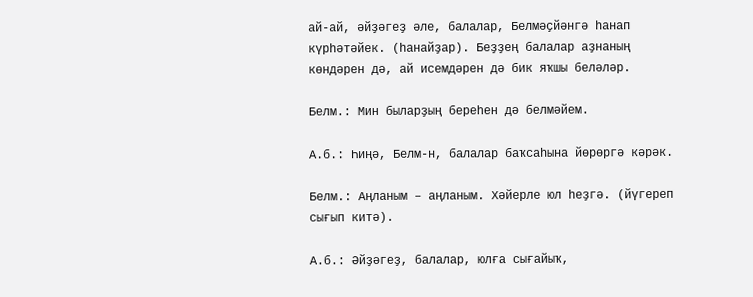ай-ай, әйҙәгеҙ әле, балалар, Белмәҫйәнгә һанап күрһәтәйек. (һанайҙар). Беҙҙең балалар аҙнаның көндәрен дә, ай исемдәрен дә бик яҡшы беләләр.

Белм.: Мин быларҙың береһен дә белмәйем.

А.б.: Һиңә, Белм-н, балалар баҡсаһына йөрөргә кәрәк.

Белм.: Аңланым – аңланым. Хәйерле юл һеҙгә. (йүгереп сығып китә).

А.б.: Әйҙәгеҙ, балалар, юлға сығайыҡ,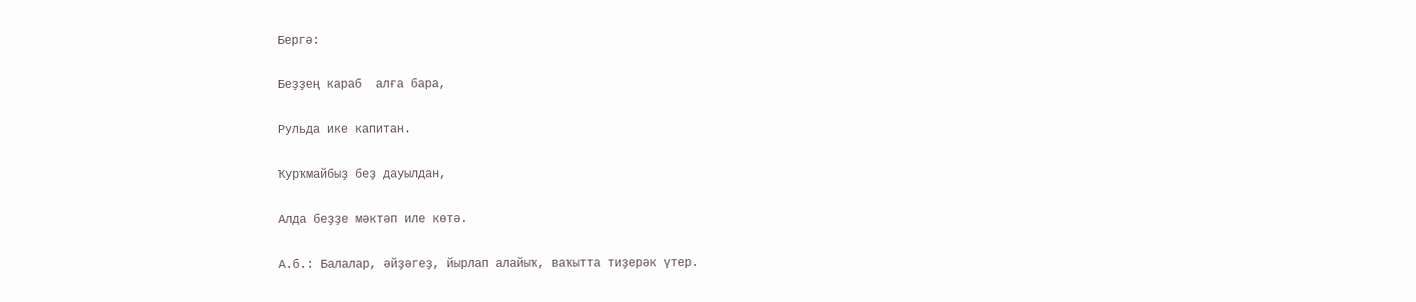Бергә:

Беҙҙең караб  алға бара,

Рульда ике капитан.

Ҡурҡмайбыҙ беҙ дауылдан,

Алда беҙҙе мәктәп иле көтә.

А.б.: Балалар, әйҙәгеҙ, йырлап алайыҡ, ваҡытта тиҙерәк үтер.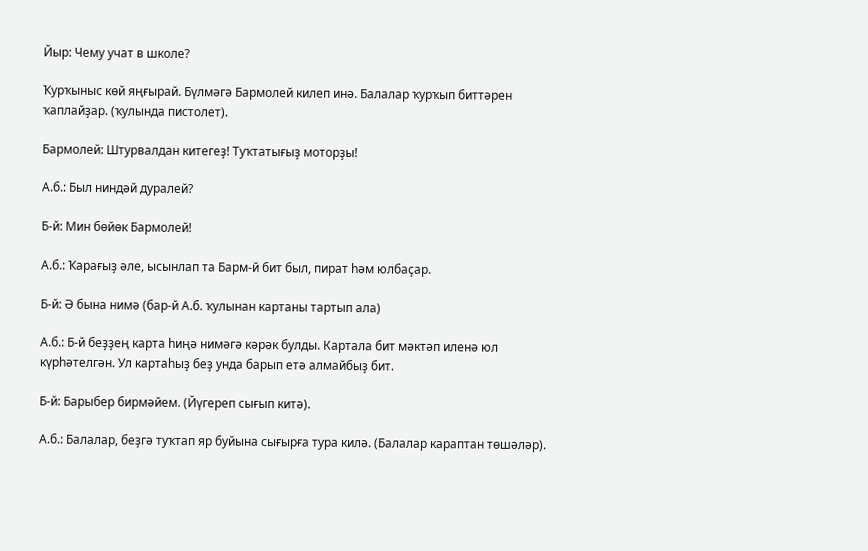Йыр: Чему учат в школе?

Ҡурҡыныс көй яңғырай. Бүлмәгә Бармолей килеп инә. Балалар ҡурҡып биттәрен ҡаплайҙар. (ҡулында пистолет).

Бармолей: Штурвалдан китегеҙ! Туҡтатығыҙ моторҙы!

А.б.: Был ниндәй дуралей?

Б-й: Мин бөйөк Бармолей!

А.б.: Ҡарағыҙ әле, ысынлап та Барм-й бит был, пират һәм юлбаҫар.

Б-й: Ә бына нимә (бар-й А.б. ҡулынан картаны тартып ала)

А.б.: Б-й беҙҙең карта һиңә нимәгә кәрәк булды. Картала бит мәктәп иленә юл күрһәтелгән. Ул картаһыҙ беҙ унда барып етә алмайбыҙ бит.

Б-й: Барыбер бирмәйем. (Йүгереп сығып китә).

А.б.: Балалар, беҙгә туҡтап яр буйына сығырға тура килә. (Балалар караптан төшәләр).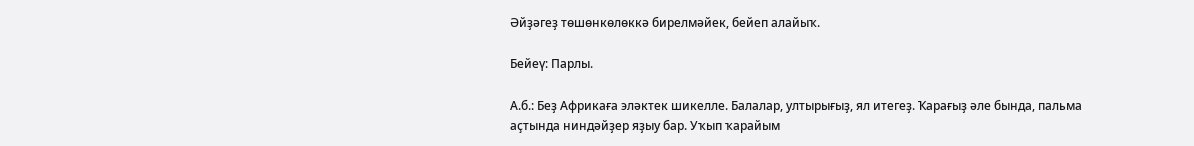Әйҙәгеҙ төшөнкөлөккә бирелмәйек, бейеп алайыҡ.

Бейеү: Парлы.

А.б.: Беҙ Африкаға эләктек шикелле. Балалар, ултырығыҙ, ял итегеҙ. Ҡарағыҙ әле бында, пальма аҫтында ниндәйҙер яҙыу бар. Уҡып ҡарайым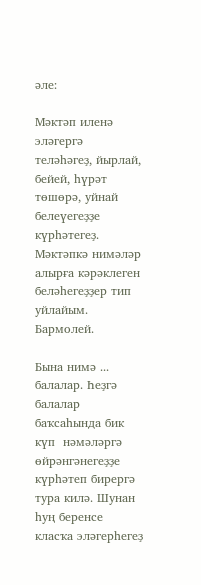әле:

Мәктәп иленә эләгергә теләһәгеҙ, йырлай, бейей, һүрәт төшөрә, уйнай белеүегеҙҙе күрһәтегеҙ. Мәктәпкә нимәләр алырға кәрәклеген беләһегеҙҙер тип уйлайым. Бармолей.

Бына нимә ... балалар. Һеҙгә балалар баҡсаһында бик күп  нәмәләргә өйрәнгәнегеҙҙе күрһәтеп бирергә тура килә. Шунан һуң беренсе класҡа эләгерһегеҙ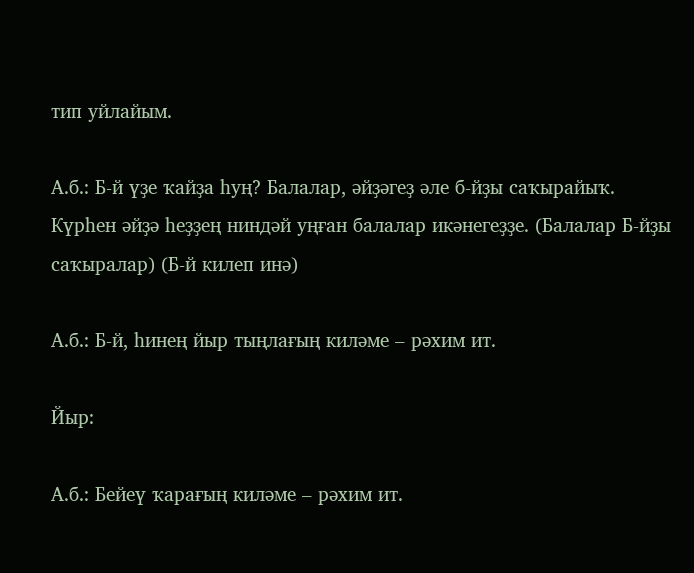тип уйлайым.

А.б.: Б-й үҙе ҡайҙа һуң? Балалар, әйҙәгеҙ әле б-йҙы саҡырайыҡ. Күрһен әйҙә һеҙҙең ниндәй уңған балалар икәнегеҙҙе. (Балалар Б-йҙы саҡыралар) (Б-й килеп инә)

А.б.: Б-й, һинең йыр тыңлағың киләме – рәхим ит.

Йыр:

А.б.: Бейеү ҡарағың киләме – рәхим ит.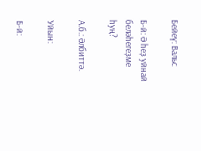Бейеү: Вальс

Б-й: Ә һеҙ уйнай беләһегеҙме һуң?

А.б.: Әлбиттә.

Уйын:

Б-й: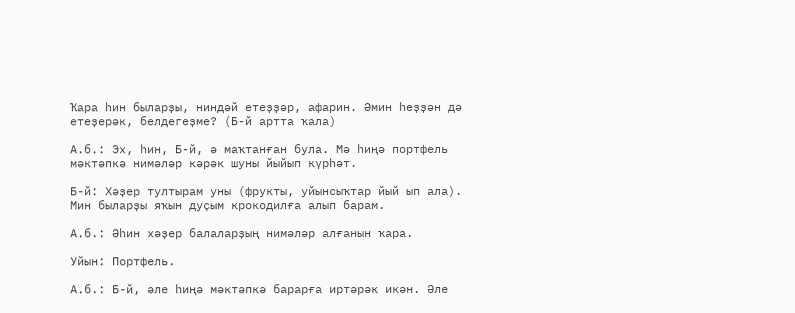Ҡара һин быларҙы, ниндәй етеҙҙәр, афарин. Әмин һеҙҙән дә етеҙерәк, белдегеҙме? (Б-й артта ҡала)

А.б.: Эх, һин, Б-й, ә маҡтанған була. Мә һиңә портфель мәктәпкә нимәләр кәрәк шуны йыйып күрһәт.

Б-й: Хәҙер тултырам уны (фрукты, уйынсыҡтар йый ып ала). Мин быларҙы яҡын дуҫым крокодилға алып барам.

А.б.: Әһин хәҙер балаларҙың нимәләр алғанын ҡара.

Уйын: Портфель.

А.б.: Б-й, әле һиңә мәктәпкә барарға иртәрәк икән. Әле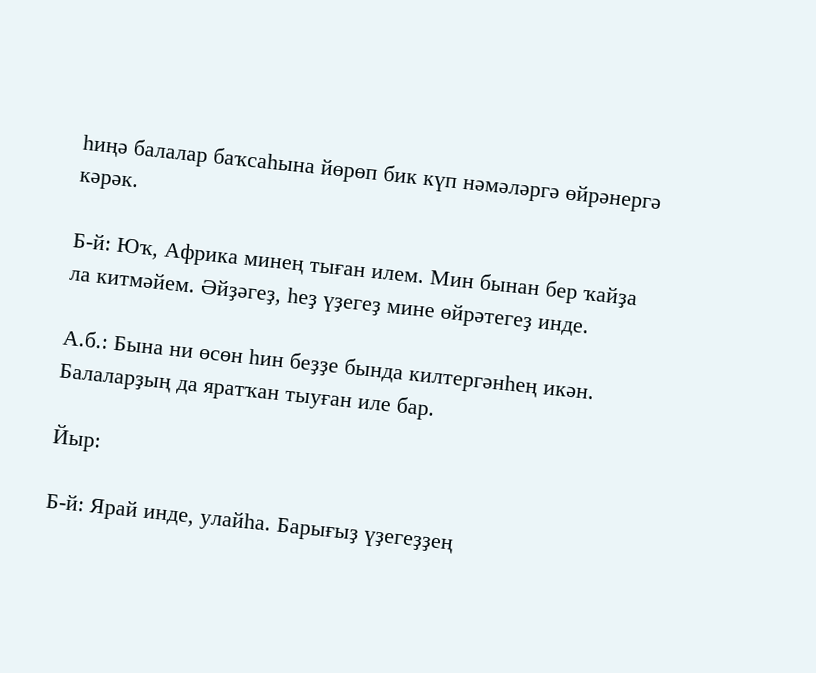һиңә балалар баҡсаһына йөрөп бик күп нәмәләргә өйрәнергә кәрәк.

Б-й: Юҡ, Африка минең тыған илем. Мин бынан бер ҡайҙа ла китмәйем. Әйҙәгеҙ, һеҙ үҙегеҙ мине өйрәтегеҙ инде.

А.б.: Бына ни өсөн һин беҙҙе бында килтергәнһең икән. Балаларҙың да яратҡан тыуған иле бар.

Йыр:

Б-й: Ярай инде, улайһа. Барығыҙ үҙегеҙҙең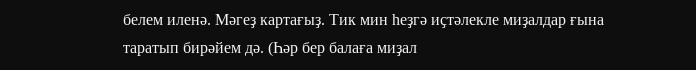белем иленә. Мәгеҙ картағыҙ. Тик мин һеҙгә иҫтәлекле миҙалдар ғына таратып бирәйем дә. (Һәр бер балаға миҙал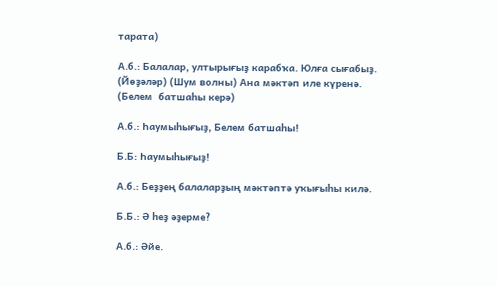тарата)

А.б.: Балалар, ултырығыҙ карабҡа. Юлға сығабыҙ. (Йөҙәләр) (Шум волны) Ана мәктәп иле күренә. (Белем  батшаһы керә)

А.б.: Һаумыһығыҙ, Белем батшаһы!

Б.Б: Һаумыһығыҙ!

А.б.: Беҙҙең балаларҙың мәктәптә уҡығыһы килә.

Б.Б.: Ә һеҙ әҙерме?

А.б.: Әйе.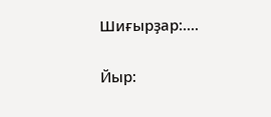Шиғырҙар:....

Йыр: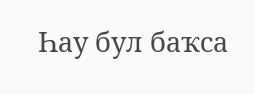Һау бул баҡса